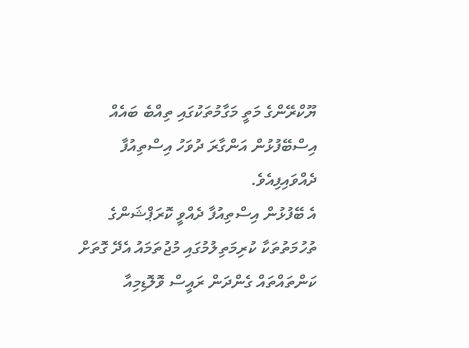ޔޫކްރޭންގެ މަތީ މަގާމުތަކުގައި ތިއްބެ ބައެއް އިސްބޭފުޅުން އަންގާރަ ދުވަހު އިސްތިއުފާ ދެއްވައިފިއެވެ.
އެ ބޭފުޅުން އިސްތިއުފާ ދެއްވީ ކޮރަޕްޝަންގެ ތުހުމަތުތަކާ ކުރިމަތިލުމުގައި މުޖުތަމައު އެދޭ ގޮތަށް ކަންތައްތައް ގެންދަން ރައީސް ވޮލޮޑިމިއާ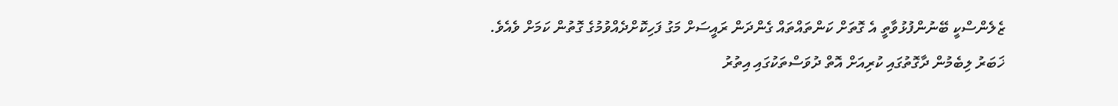ޒެލެންސްކީ ބޭނުންފުޅުވާތީ އެ ގޮތަށް ކަންތައްތައް ގެންދަން ރައީސަށް މަގު ފަހިކޮށްދެއްވުމުގެ ގޮތުން ކަމަށް ވެއެވެ.
ޚަބަރު ލިބެމުން ދާގޮތުގައި ކުރިއަށް އޮތް ދުވަސްތަކުގައި އިތުރު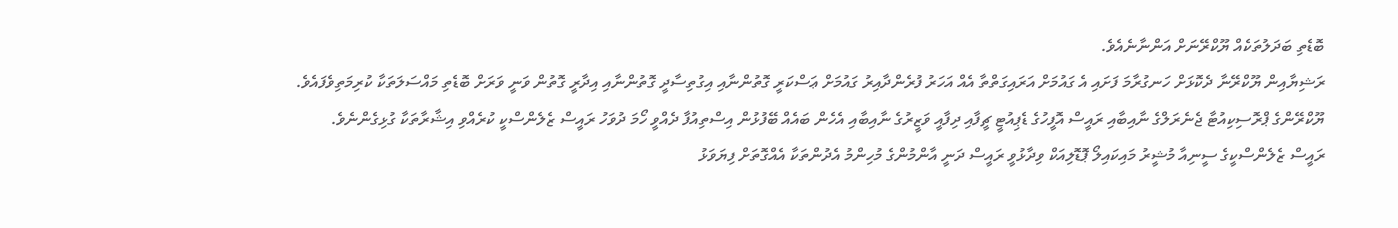ބޮޑެތި ބަދަލުތަކެއް ޔޫކްރޭނަށް އަންނާނެއެވެ.
ރަޝިޔާއިން ޔޫކްރޭނާ ދެކޮޅަށް ހަނގުރާމަ ފަށައި އެ ގައުމަށް އަރައިގަތްތާ އެއް އަހަރު ފުރެންދާއިރު ގައުމަށް ޢަސްކަރީ ގޮތުންނާއި އިގުތިސާދީ ގޮތުންނާއި އިދާރީ ގޮތުން ވަނީ ވަރަށް ބޮޑެތި މައްސަލަތަކާ ކުރިމަތިވެފައެވެ.
ޔޫކްރޭންގެ ޕްރޮސިކިއުޓާ ޖެނެރަލްގެ ނާއިބާއި ރައީސް އޮފީހުގެ ޑެޕިއުޓީ ޗީފާއި ދިފާއީ ވަޒީރުގެ ނާއިބާއި އެހެން ބައެއް ބޭފުޅުން އިސްތިއުފާ ދެއްވީ ހޯމަ ދުވަހު ރައީސް ޒެލެންސްކީ ކުރެއްވި އިޝާރާތަކާ ގުޅިގެންނެވެ.
ރައީސް ޒެލެންސްކީގެ ސީނިއާ މުޝީރު މައިކައިލޯ ޕޮޑޮލިއަކް ވިދާޅުވީ ރައީސް ދަނީ އާންމުންގެ މުހިންމު އެދުންތަކާ އެއްގޮތަށް ފިޔަވަޅު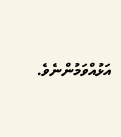އަޅުއްވަމުންނެވެ.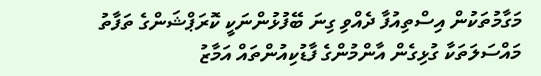މަގާމުތަކުން އިސްތިއުފާ ދެއްވި ގިނަ ބޭފުޅުންނަކީ ކޮރަޕްޝަންގެ ތަފާތު މައްސަލަތަކާ ގުޅިގެން އާންމުންގެ ފާޑުކިއުންތައް އަމާޒު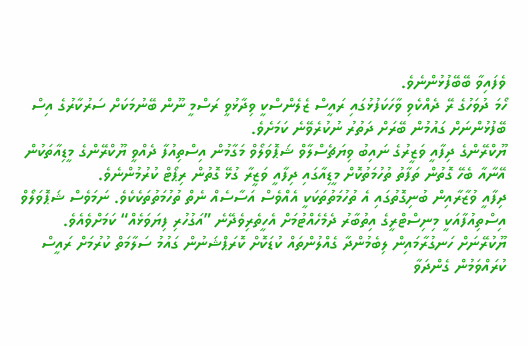ވެފައިވާ ބޭބޭފުޅުންނެވެ.
ހޯމަ ދުވަހުގެ ރޭ ދެއްކެވި ވާހަކަފުޅުގައި ރައީސް ޒެލެންސްކީ ވިދާޅުވީ ރަސްމީ ނޫން ބޭނުމަކަށް ސަރުކާރުގެ އިސް ބޭފުޅުންނަށް ގައުމުން ބޭރަށް ދަތުރު ނުކުރެވޭނެ ކަމަށެވެ.
ޔޫކްރޭންގެ ދިފާއީ ވަޒީރުގެ ނައިބު ވިޔަޗެސްލާވް ޝަޕޮވަލޯވް މަގާމުން އިސްތިއުފާ ދެއްވީ ޔޫކްރޭންގެ މީޑިއާތަކުން އޭނާއާ ބެހޭ ގޮތުން ތަފާތު ތުހުމަތުކޮށް މީޑިއާގައި ދިފާއީ ވަޒީރާ ގުޅޭ ގޮތުން ރިޕޯޓް ކުރުމުންނެވެ.
ދިފާއީ ވުޒާރާއިން ބުނިގޮތުގައި އެ ތުހުމަތުތަކަކީ އެއްވެސް އަސާސެއް ނެތް ތުހުމަތުތަކެކެވެ. ނަމަވެސް ޝަޕޮވަލޯވް އިސްތިއުފާއަކީ މިނިސްޓްރީގެ އިތުބާރު ދެމެހެއްޓުމަށް އެހީތެރިވެދޭނެ ”އަގުހުރި ފިޔަވަޅެއް“ ކަމަށްވެއެވެ.
ޔޫކުރޭނަށް ހަނގުރާމައިން ލިބެމުންދާ ގެއްލުންތައް ކުޑަކޮށް ކޮރަޕްޝަނުން ގައުމު ސަލާމަތް ކުރުމަށް ރައީސް ކުރައްވަމުން ގެންދަވާ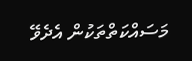މަސައްކަތްތަކުން އެދެވޭ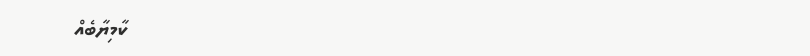ކާމިޔާބެއް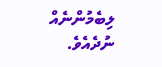ލިބެމުންނެއް ނުދެއެވެ.